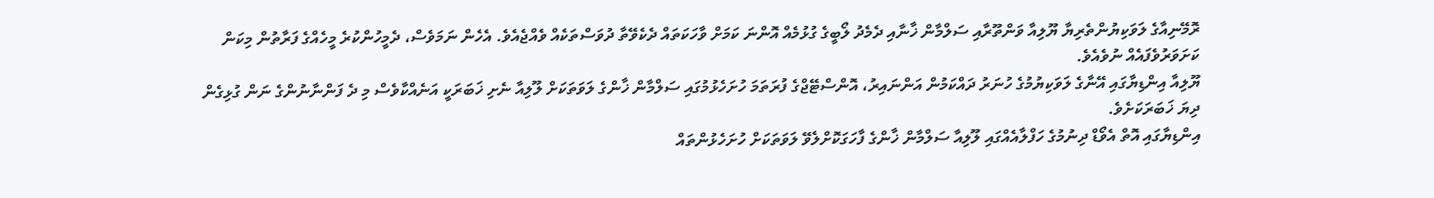ރޮމޭނިއާގެ ލަވަކިޔުންތެރިޔާ ޔޫލިއާ ވަންތޫރާއި ސަލްމާން ޚާނާއި ދެމެދު ލޯބީގެ ގުޅުމެއް އޮންނަ ކަމަށް ވާހަކަތައް ދެކެވޭތާ ދުވަސްތަކެއް ވެއްޖެއެވެ. އެހެން ނަމަވެސް، ދެމީހުންކުރެ މީހެއްގެ ފަރާތުން މިކަން ކަށަވަރުވެފައެއް ނުވެއެވެ.
ޔޫލިއާ އިންޑިޔާގައި އޭނާގެ ލަވަކިޔުމުގެ ހުނަރު ދައްކަމުން އަންނައިރު، އޮންސްޓޭޖްގެ ފުރަތަމަ ހުށަހެޅުމުގައި ސަލްމާން ޚާންގެ ލަވަތަކަށް ލޫލިއާ ނެށި ޚަބަރަކީ އަނެއްކާވެސް މި ދެ ފަންނާނުންގެ ނަން ގުޅިގެން ދިޔަ ޚަބަރަކަށެވެ.
އިންޑިޔާގައި އޮތް އެވޯޑް ދިނުމުގެ ހަފްލާއެއްގައި ލޫލިއާ ސަލްމާން ޚާންގެ ފާހަގަކޮށްލެވޭ ލަވަތަކަށް ހުށަހެޅުންތައް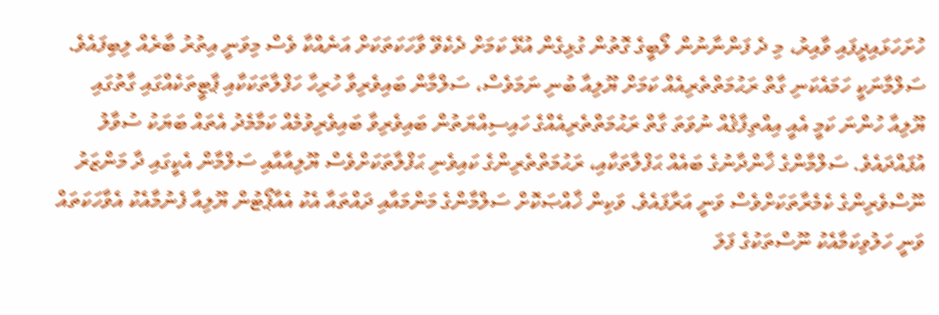ހުށަހަޅައިދީފައި ވާއިރު، މި ދެ ފަންނާނުން ލޯބީގެ ގޮތުން ގުޅިގެން އުޅޭ ކަމަށް ދެކެވޭ ވާހަކަތަކަށް އަނެއްކާ ވެސް މިވަނީ އިތުރު ބާރެއް ލިބިފައެވެ. ސަލްމާނަކީ ހަމައެކަނި ގާތް ރަޙުމަތްތެރިއެއް ކަމަށް ޔޫލިއާ ބުނި ނަމަވެސް، ސަލްމާން ބައިވެރިވާ ހުރިހާ ހަފްލާތަކަކާއި ޕާޓީތަކެއްގައި ގާތުގައި ޔޫލިއާ ހުންނަ ކަމީ އެއީ އިއްތިފާޤެއް ނުވަތަ ގާތް ރަޙުމަތްތެރިއެއްގެ ހައިސިއްޔަތުން ބައިވެރިވާ ބައިވެރިވުމެއް ކަމާމެދު އެތައް ބަޔަކު ސުވާލު އުފައްދައެވެ. ސަލްމާންގެ ޚާންދާނުގެ ބައެއް ޙަފްލާތަކާއި، ރަޙުމަތްތެރިންގެ ކައިވެނި ޙަފްލާތަކަށްވެސް ޔޫލިއާއާއި ސަލްމާން އެކީގައި ދާ މަންޒަރު ނޫސްވެރިންގެ ކެމެރާތަކަށްވެސް ވަނީ އަރާފައެވެ. ވަކިން ޚާއްޞަކޮށް ސަލްމާންގެ މަންމައާއި ދައްތައާ އެކު އެއާޕޯޓުން ޔޫލިއާ ފެނުމާއެކު އެވާހަކަތައް ވަނީ ހަލުވިކަމާއެކު ނޫސްތަކުގެ ފަލަ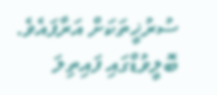ސުރުޚީތަކަށް އަރާފައެވެ.
ބޮލީވުޑްގައި ފައިތިލަ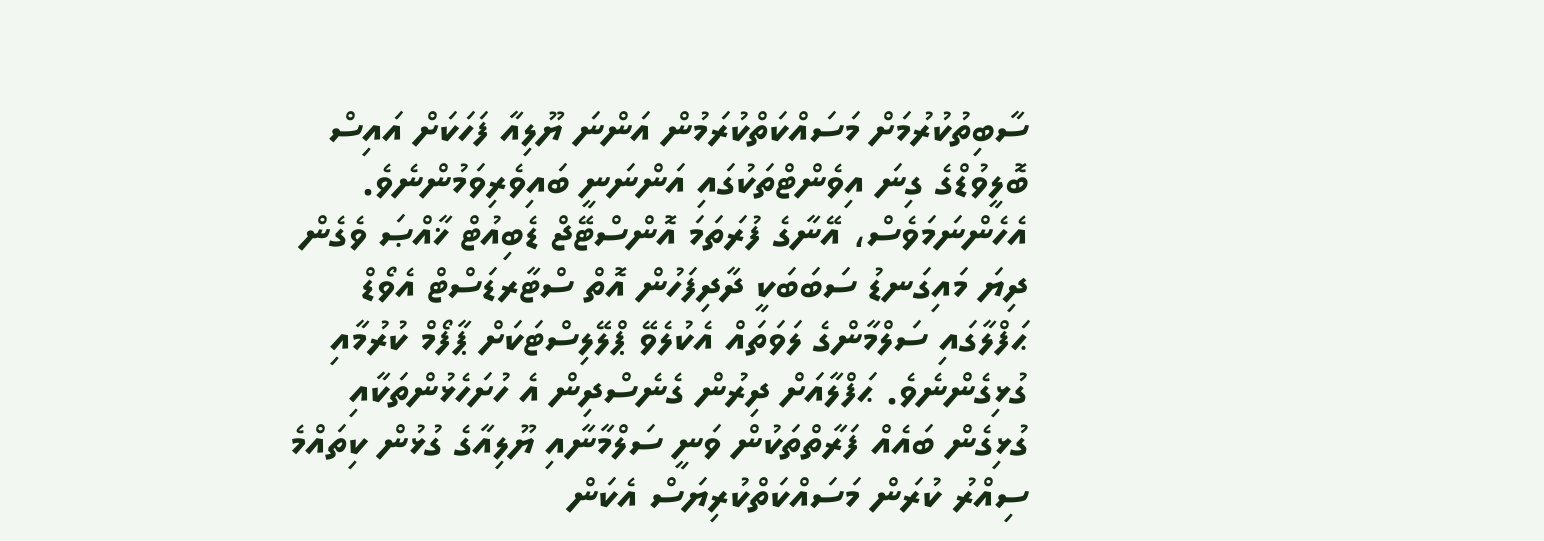ސާބިތުކުރުމަށް މަސައްކަތްކުރަމުން އަންނަ ޔޫލިއާ ފަހަކަށް އައިސް ބޮލީވުޑްގެ ގިނަ އިވެންޓްތަކުގައި އަންނަނީ ބައިވެރިވަމުންނެވެ. އެހެންނަމަވެސް، އޭނާގެ ފުރަތަމަ އޮންސްޓޭޖް ޑެބިއުޓް ޚާއްޞަ ވެގެން ދިޔަ މައިގަނޑު ސަބަބަކީ ދާދިފަހުން އޮތް ސްޓާރޑަސްޓް އެވޯޑް ޙަފްލާގައި ސަލްމާންގެ ލަވަތައް އެކުލެވޭ ޕްލޭލިސްޓަކަށް ޕާފޯމް ކުރުމާއި ގުޅިގެންނެވެ. ޙަފްލާއަށް ދިރުން ގެނެސްދިން އެ ހުށަހެޅުންތަކާއި ގުޅިގެން ބައެއް ފަރާތްތަކުން ވަނީ ސަލްމާނާއި ޔޫލިއާގެ ގުޅުން ކިތައްމެ ސިއްރު ކުރަން މަސައްކަތްކުރިޔަސް އެކަން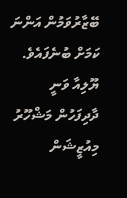ބޭޒާރުވަމުން އަންނަ ކަމަށް ބުނެފައެވެ.
ޔޫލިއާ ވަނީ ދާދިފަހުން މަޝްހޫރު މިއުޒީޝަން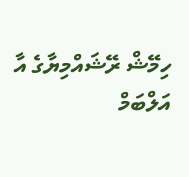ހިމޭޝް ރޭޝައްމިޔާގެ އާ އަލްބަމް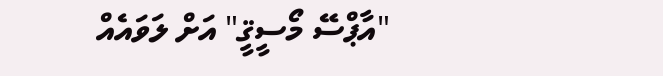"އާޕްސޭ މޯސީޤީ" އަށް ލަވައެއް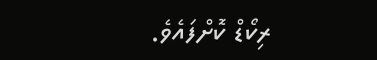ރިކޯޑް ކޮށްފައެވެ.